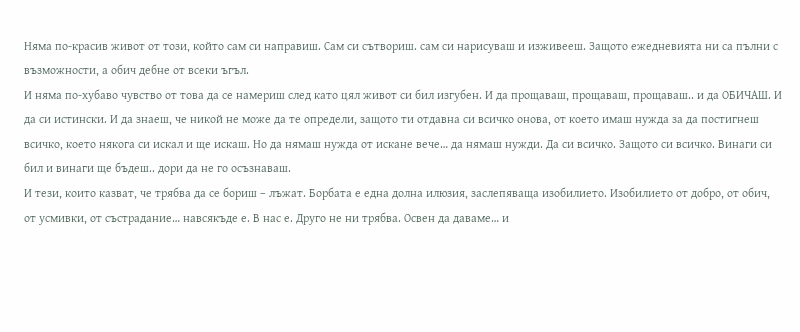Няма по-красив живот от този, който сам си направиш. Сам си сътвориш. сам си нарисуваш и изживееш. Защото ежедневията ни са пълни с възможности, а обич дебне от всеки ъгъл.
И няма по-хубаво чувство от това да се намериш след като цял живот си бил изгубен. И да прощаваш, прощаваш, прощаваш.. и да ОБИЧАШ. И да си истински. И да знаеш, че никой не може да те определи, защото ти отдавна си всичко онова, от което имаш нужда за да постигнеш всичко, което някога си искал и ще искаш. Но да нямаш нужда от искане вече… да нямаш нужди. Да си всичко. Защото си всичко. Винаги си бил и винаги ще бъдеш.. дори да не го осъзнаваш.
И тези, които казват, че трябва да се бориш – лъжат. Борбата е една долна илюзия, заслепяваща изобилието. Изобилието от добро, от обич, от усмивки, от състрадание… навсякъде е. В нас е. Друго не ни трябва. Освен да даваме… и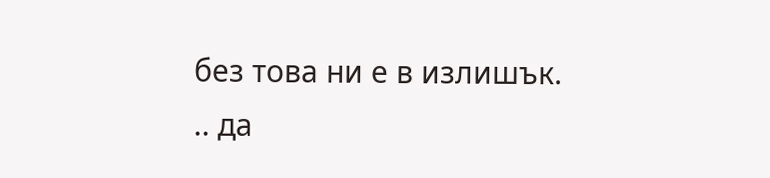без това ни е в излишък.
.. да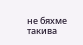не бяхме такива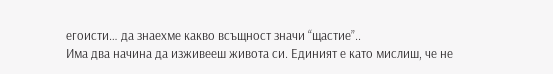егоисти… да знаехме какво всъщност значи “щастие”..
Има два начина да изживееш живота си. Единият е като мислиш, че не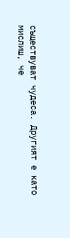съществуват чудеса. Другият е като мислиш, че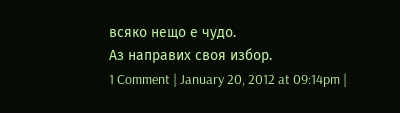всяко нещо е чудо.
Аз направих своя избор.
1 Comment | January 20, 2012 at 09:14pm |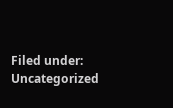Filed under: Uncategorized